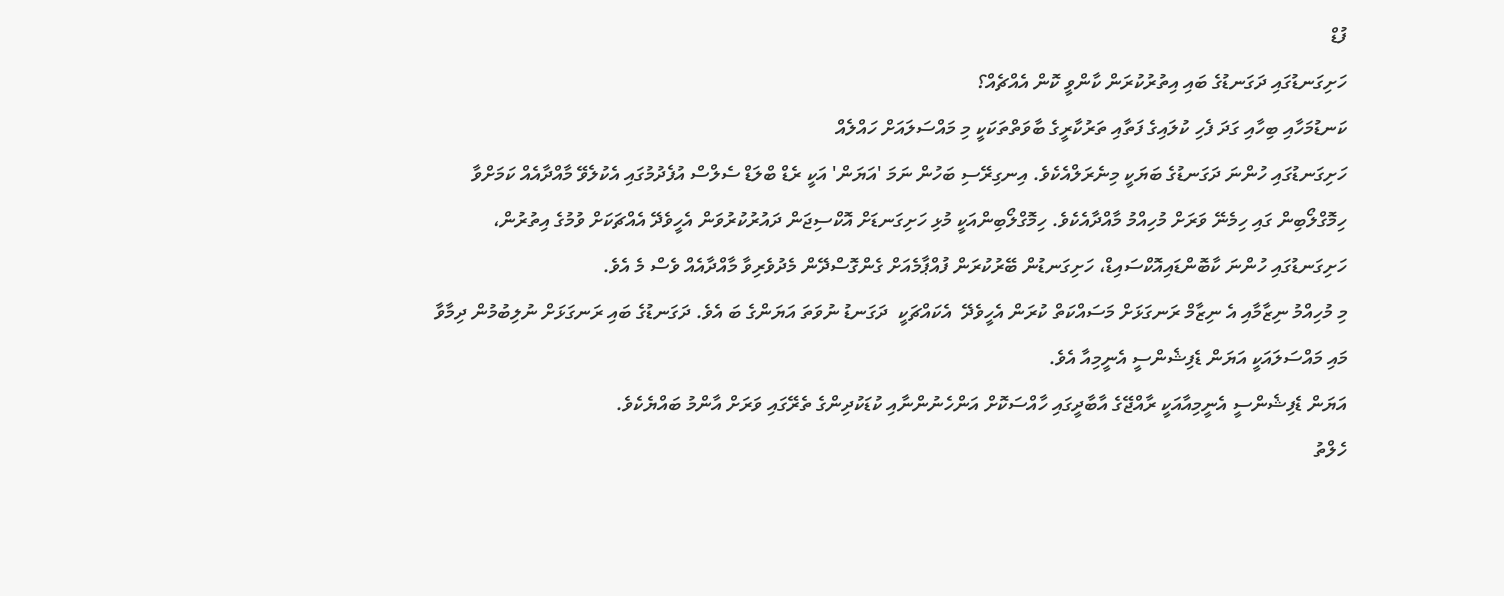ފުޑް
ހަށިގަނޑުގައި ދަގަނޑުގެ ބައި އިތުރުކުރަން ކާންވީ ކޮން އެއްޗެއް؟
ކަނޑުމަހާއި ބިހާއި ގަދަ ފެހި ކުލައިގެ ފަތާއި ތަރުކާރީގެ ބާވަތްތަކަކީ މި މައްސަލައަށް ހައްލެއް
ހަށިގަނޑުގައި ހުންނަ ދަގަނޑުގެ ބަޔަކީ މިނެރަލްއެކެވެ. އިނގިރޭސި ބަހުން ނަމަ 'އަޔަން' އަކީ ރެޑް ބްލަޑް ސެލްސް އުފެދުމުގައި އެކުލެވޭ މާއްދާއެއް ކަމަށްވާ  ހިމޮގްލޯބިން ގައި ހިމެނޭ ވަރަށް މުހިއްމު މާއްދާއެކެވެ. ހިމޮގްލޯބިންއަކީ މުޅި ހަށިގަނޑަށް އޮކްސިޖަން ދައުރުކުރުވަން އެހީވެދޭ އެއްޗަކަށް ވުމުގެ އިތުރުން، ހަށިގަނޑުގައި ހުންނަ ކާބޮންޑައިއޮކްސައިޑް، ހަށިގަނޑުން ބޭރުކުރަން ފުއްޕާމެއަށް ގެންގޮސްދޭން މެދުވެރިވާ މާއްދާއެއް ވެސް މެ އެވެ.
މި މުހިއްމު ނިޒާމާއި އެ ނިޒާމް ރަނގަޅަށް މަސައްކަތް ކުރަން އެހީވެދޭ  އެކައްޗަކީ  ދަގަނޑު ނުވަތަ އަޔަންގެ ބަ އެވެ. ދަގަނޑުގެ ބައި ރަނގަޅަށް ނުލިބުމުން ދިމާވާ މައި މައްސަލައަކީ އަޔަން ޑެފިޝެންސީ އެނީމިއާ އެވެ.
އަޔަން ޑެފިޝެންސީ އެނީމިއާއަކީ ރާއްޖޭގެ އާބާދީގައި ހާއްސަކޮށް އަންހެނުންނާއި ކުޑަކުދިންގެ ތެރޭގައި ވަރަށް އާންމު ބައްޔެކެވެ.
ހެލްތު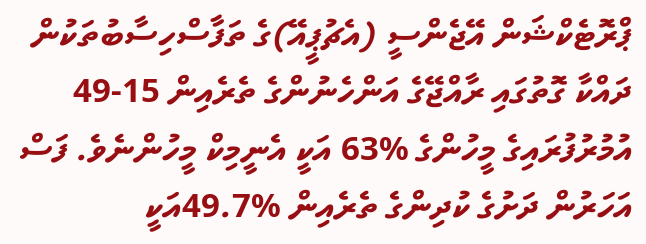ޕްރޮޓެކްޝަން އޭޖެންސީ (އެޗުޕީއޭ)ގެ ތަފާސްހިސާބުތަކުން ދައްކާ ގޮތުގައި ރާއްޖޭގެ އަންހެނުންގެ ތެރެއިން 15-49 އުމުރުފުރައިގެ މީހުންގެ %63 އަކީ އެނީމިކް މީހުންނެވެ. ފަސް އަހަރުން ދަށުގެ ކުދިންގެ ތެރެއިން %49.7އަކީ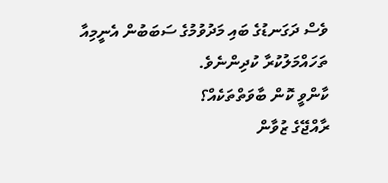ވެސް ދަގަނޑުގެ ބައި މަދުވުމުގެ ސަބަބުން އެނީމިއާ ތަހައްމަލުކުރާ ކުދިންނެވެ.
ކާންވީ ކޮން ބާވަތްތަކެއް؟
ރާއްޖޭގެ ޒުވާން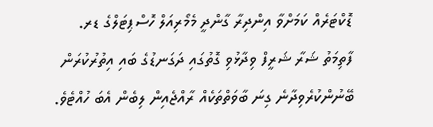ޑޮކްޓަރެއް ކަމަށްވާ އިންދިރާ ގާންދީ މެމޯރިއަލް ހޮސްޕިޓަލްގެ ޑރ. ފާތިމަތު ޝަރާ ޝަރީފް ވިދާޅުވި ގޮތުގައި ދަގަނޑުގެ ބައި އިތުރުކުރަން ބޭނުންކުރެވިދާނެ ގިނަ ބާވަތްތަކެއް ރާއްޖެއިން ލިބެން އެބަ ހުއްޓެވެ.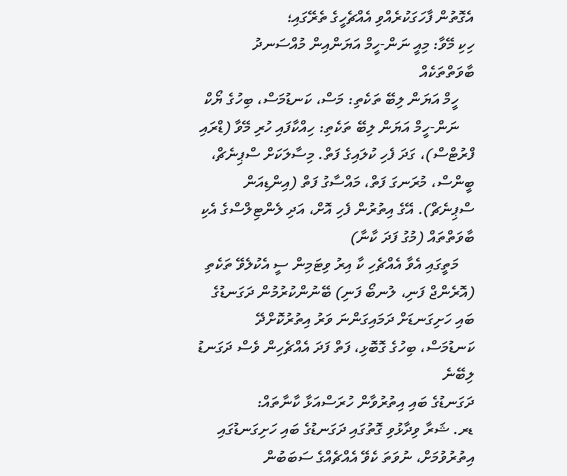އެގޮތުން ފާހަގަކުރެއްވި އެއްޗެހީގެ ތެރޭގައި؛
ހިކި މޭވާ: މިއީ ނަން-ހީމް އަޔަންއިން މުއްސަނދު ބާވަތްތަކެއް
    ހީމް އަޔަން ލިބޭ ތަކެތި: މަސް، ކަނޑުމަސް، ބިހުގެ ޔޯކް
    ނަން-ހީމް އަޔަން ލިބޭ ތަކެތި: ހިއްކާފައި ހުރި މޭވާ (ޑްރައި ފްރުޓްސް)، ގަދަ ފެހި ކުލައިގެ ފަތް. މިސާލަކަށް ސްޕިނެޗް، ބީންސް، މުރަނގަ ފަތް، މައްސާގު ފަތް (އިންޑިއަން ސްޕިނެޗް). އޭގެ އިތުރުން ފެހި އޮށް، އަދި ލެންޓިލްސްގެ އެކި ބާވަތްތައް (މުގު ފަދަ ކާނާ)
    މަތީގައި އެވާ އެއްޗެހި ކާ އިރު ވިޓަމިން ސީ އެކުލެވޭ ތަކެތި (އޮރެންޖް ފަނި، ލުނބޯ ފަނި) ބޭނުންކުރުމުން ދަގަނޑުގެ ބައި ހަށިގަނޑަށް ދަމައިގަންނަ ވަރު އިތުރުކޮށްދޭ
ކަނޑުމަސް، ބިހުގެ ގޮބޮޅި، ފަތް ފަދަ އެއްޗެހިން ވެސް ދަގަނޑު ލިބޭނެ
ދަގަނޑުގެ ބައި އިތުރުވާން ހުރަސްއަޅާ ކާނާތައް:
ޑރ. ޝަރާ ވިދާޅުވި ގޮތުގައި ދަގަނޑުގެ ބައި ހަށިގަނޑުގައި އިތުރުވުމަށް، ނުވަތަ ކެވޭ އެއްޗެއްގެ ސަބަބުން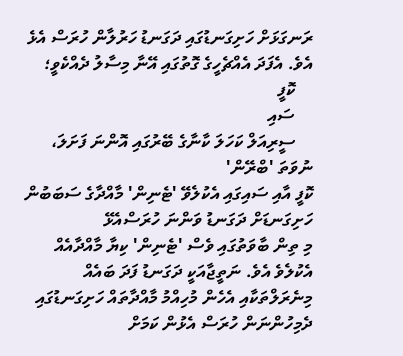ރަނގަޅަށް ހަށިގަނޑުގައި ދަގަނޑު ހަރުލާން ހުރަސް އެޅެ އެވެ. އެފަދަ އެއްޗެހީގެ ގޮތުގައި އޭނާ މިސާލު ދެއްކެވީ؛
    ކޮފީ
    ސައި
    ސީރިއަލް ކަހަލަ ކާނާގެ ބޭރުގައި އޮންނަ ފަށަލަ، ނުވަތަ 'ބްރޭން'
ކޮފީ އާއި ސައިގައި އެކުލެވޭ 'ޓެނިން' މާއްދާގެ ސަބަބުން ހަށިގަނޑަށް ދަގަނޑު ވަންނަ ހުރަސްއެޅޭ
މި ތިން ބާވަތުގައި ވެސް 'ޓެނިން' ކިޔާ މާއްދާއެއް އެކުލެވެ އެވެ. ނަތީޖާއަކީ ދަގަނޑު ފަދަ ބައެއް މިނެރަލްތަކާއި އެހެން މުހިއްމު މާއްދާތައް ހަށިގަނޑުގައި ދެމިހުންނަން ހުރަސް އެޅުން ކަމަށް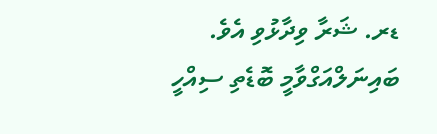ޑރ. ޝަރާ ވިދާޅުވި އެވެ.
ބައިނަލްއަގްވާމީ ބޮޑެތި ސިއްހީ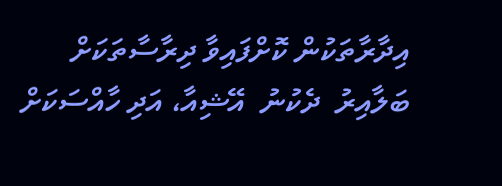އިދާރާތަކުން ކޮށްފައިވާ ދިރާސާތަކަށް ބަލާއިރު  ދެކުނު  އޭޝިއާ، އަދި ހާއްސަކަށް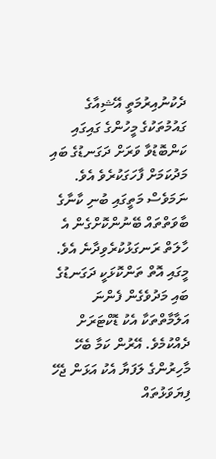ދެކުނުއިރުމަތީ އޭޝިއާގެ ގައުމުތަކުގެ މީހުންގެ ގައިގައި ކަންބޮޑުވާ ވަރަށް ދަގަނޑުގެ ބައި މަދުކަމަށް ފާހަގަކުރެވެ އެވެ.
ނަމަވެސް މަތީގައި ބުނި ކާނާގެ ބާވަތްތައް ބޭނުންކޮށްގެން އެ ހާލަތް ރަނގަޅުކުރެވިދާނެ އެވެ. މީގައި އޮތް ތަންކޮޅަކީ ދަގަނޑުގެ ބައި މަދުވެގެން ފެންނަ އަލާމާތްތަކާ އެކު ޑޮކްޓަރަށް ދެއްކުމެވެ. އޭރުން ކަމާ ބެހޭ މާހިރުންގެ ލަފަޔާ އެކު އަޅަން ޖެހޭ ފިޔަވަޅުތައް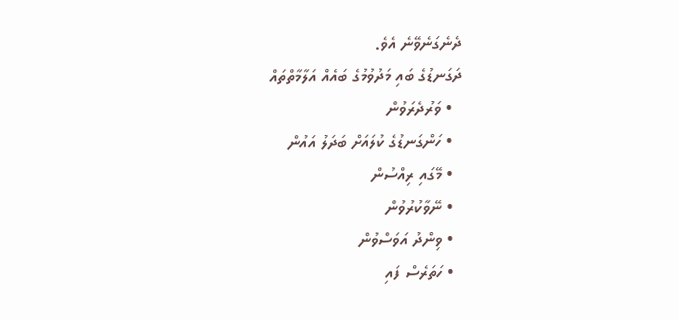ދެނެގަނެވޭނެ އެވެ.
ދަގަނޑުގެ ބައި މަދުވުމުގެ ބައެއް އަލާމާތްތައް
  • ވަރުދެރަވުން
  • ހަންގަނޑުގެ ކުލައަށް ބަދަލު އައުން
  • މޭގައި ރިއްސުން
  • ނޭވާކުރުވުން
  • ވިންދު އަވަސްވުން
  • ހަތަރެސް ފައި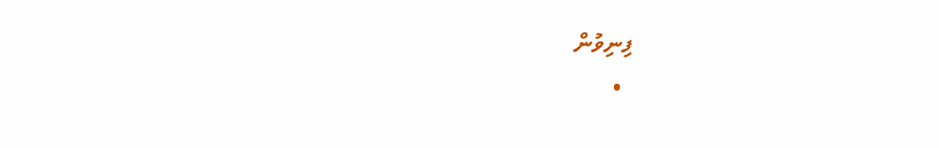ފިނިވުން
  •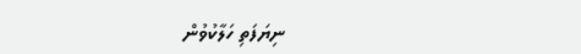ނިޔަފަތި ހަލާކުވުން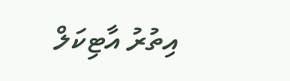އިތުރު އާޓިކަލް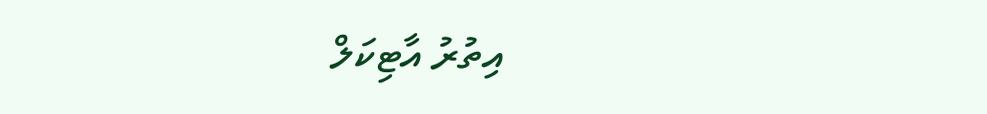އިތުރު އާޓިކަލް